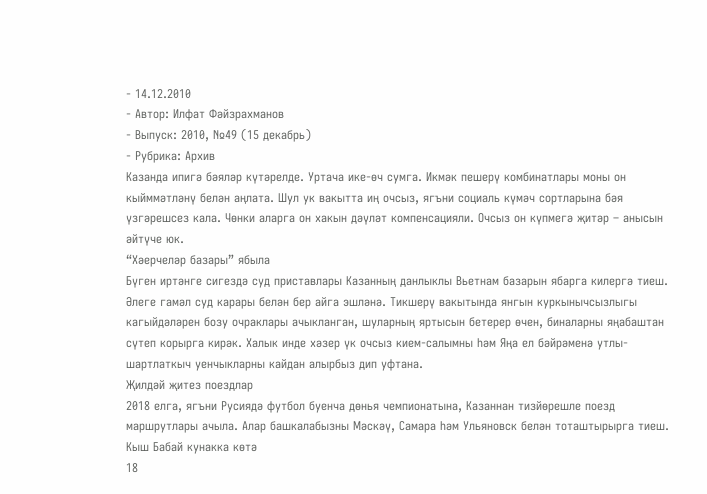- 14.12.2010
- Автор: Илфат Фәйзрахманов
- Выпуск: 2010, №49 (15 декабрь)
- Рубрика: Архив
Казанда ипигә бәяләр күтәрелде. Уртача ике-өч сумга. Икмәк пешерү комбинатлары моны он кыйммәтләнү белән аңлата. Шул ук вакытта иң очсыз, ягъни социаль күмәч сортларына бәя үзгәрешсез кала. Чөнки аларга он хакын дәүләт компенсацияли. Очсыз он күпмегә җитәр – анысын әйтүче юк.
“Хәерчеләр базары” ябыла
Бүген иртәнге сигездә суд приставлары Казанның данлыклы Вьетнам базарын ябарга килергә тиеш. Әлеге гамәл суд карары белән бер айга эшләнә. Тикшерү вакытында янгын куркынычсызлыгы кагыйдәләрен бозу очраклары ачыкланган, шуларның яртысын бетерер өчен, биналарны яңабаштан сүтеп корырга кирәк. Халык инде хәзер үк очсыз кием-салымны һәм Яңа ел бәйрәменә утлы-шартлаткыч уенчыкларны кайдан алырбыз дип уфтана.
Җилдәй җитез поездлар
2018 елга, ягъни Русиядә футбол буенча дөнья чемпионатына, Казаннан тизйөрешле поезд маршрутлары ачыла. Алар башкалабызны Мәскәү, Самара һәм Ульяновск белән тоташтырырга тиеш.
Кыш Бабай кунакка көтә
18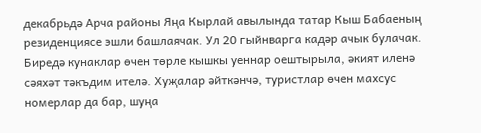декабрьдә Арча районы Яңа Кырлай авылында татар Кыш Бабаеның резиденциясе эшли башлаячак. Ул 20 гыйнварга кадәр ачык булачак. Биредә кунаклар өчен төрле кышкы уеннар оештырыла, әкият иленә сәяхәт тәкъдим ителә. Хуҗалар әйткәнчә, туристлар өчен махсус номерлар да бар, шуңа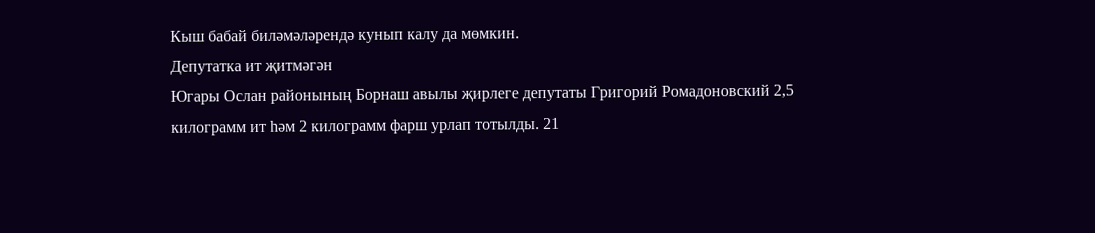Кыш бабай биләмәләрендә кунып калу да мөмкин.
Депутатка ит җитмәгән
Югары Ослан районының Борнаш авылы җирлеге депутаты Григорий Ромадоновский 2,5 килограмм ит һәм 2 килограмм фарш урлап тотылды. 21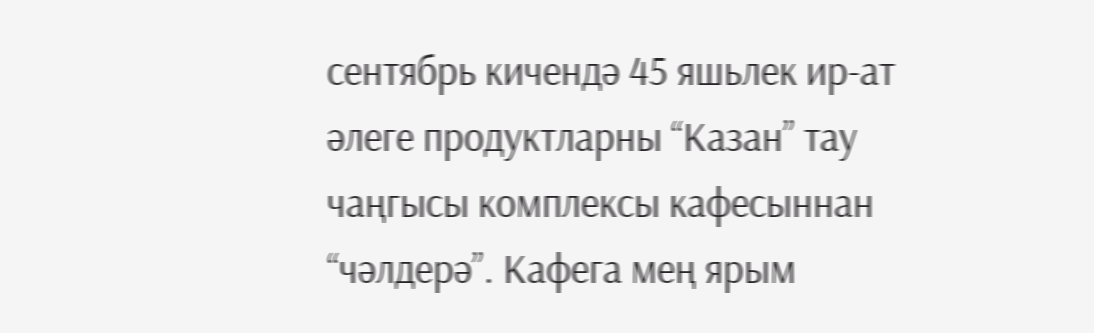сентябрь кичендә 45 яшьлек ир-ат әлеге продуктларны “Казан” тау чаңгысы комплексы кафесыннан “чәлдерә”. Кафега мең ярым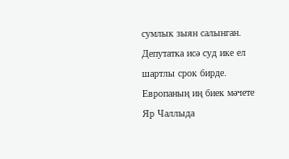сумлык зыян салынган. Депутатка исә суд ике ел шартлы срок бирде.
Европаның иң биек мәчете
Яр Чаллыда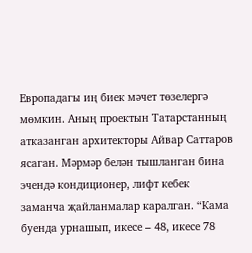Европадагы иң биек мәчет төзелергә мөмкин. Аның проектын Татарстанның атказанган архитекторы Айвар Саттаров ясаган. Мәрмәр белән тышланган бина эчендә кондиционер, лифт кебек заманча җайланмалар каралган. “Кама буенда урнашып, икесе – 48, икесе 78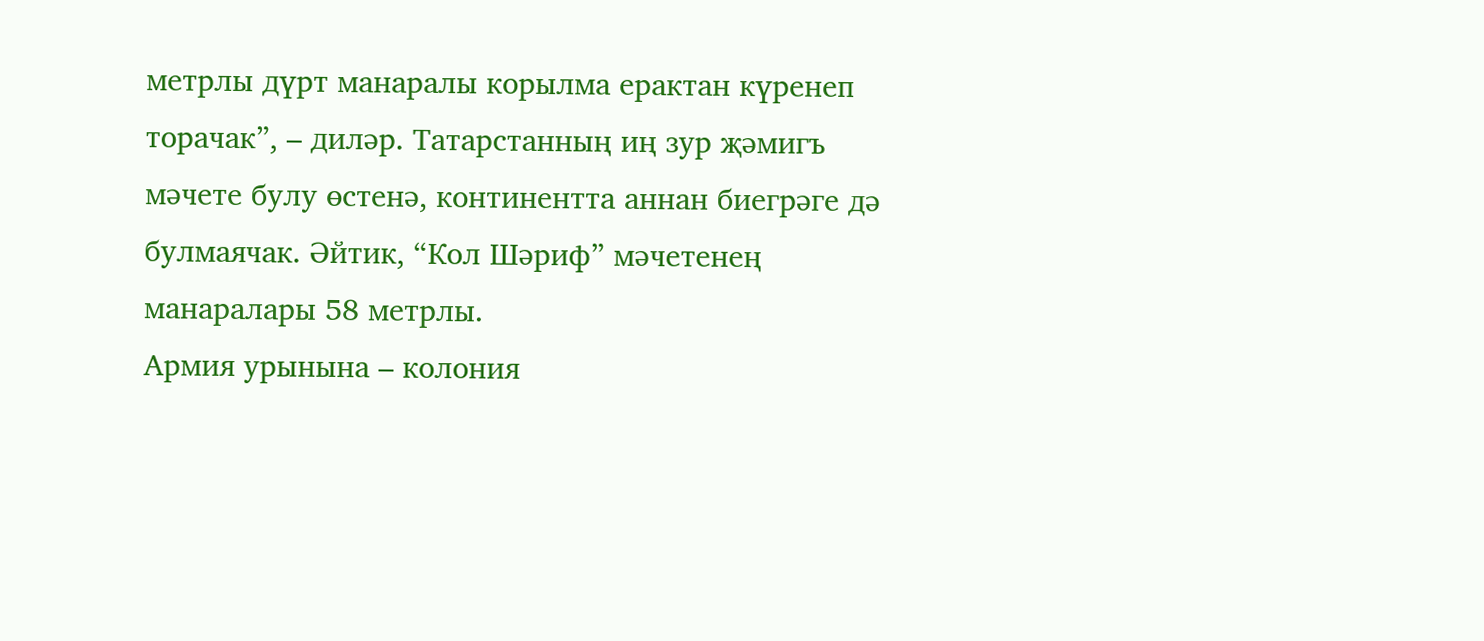метрлы дүрт манаралы корылма ерактан күренеп торачак”, – диләр. Татарстанның иң зур җәмигъ мәчете булу өстенә, континентта аннан биегрәге дә булмаячак. Әйтик, “Кол Шәриф” мәчетенең манаралары 58 метрлы.
Армия урынына – колония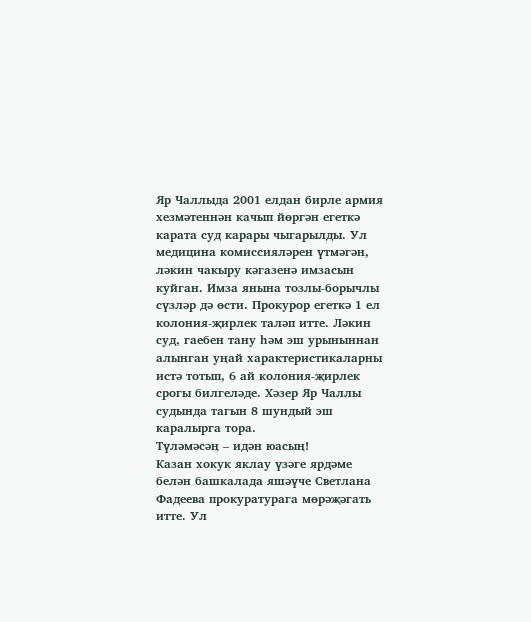Яр Чаллыда 2001 елдан бирле армия хезмәтеннән качып йөргән егеткә карата суд карары чыгарылды. Ул медицина комиссияләрен үтмәгән, ләкин чакыру кәгазенә имзасын куйган. Имза янына тозлы-борычлы сүзләр дә өсти. Прокурор егеткә 1 ел колония-җирлек таләп итте. Ләкин суд, гаебен тану һәм эш урыныннан алынган уңай характеристикаларны истә тотып, 6 ай колония-җирлек срогы билгеләде. Хәзер Яр Чаллы судында тагын 8 шундый эш каралырга тора.
Түләмәсәң – идән юасың!
Казан хокук яклау үзәге ярдәме белән башкалада яшәүче Светлана Фадеева прокуратурага мөрәҗәгать итте. Ул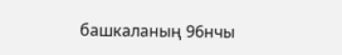башкаланың 96нчы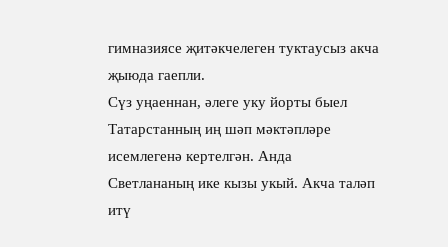гимназиясе җитәкчелеген туктаусыз акча җыюда гаепли.
Сүз уңаеннан, әлеге уку йорты быел Татарстанның иң шәп мәктәпләре исемлегенә кертелгән. Анда Светлананың ике кызы укый. Акча таләп итү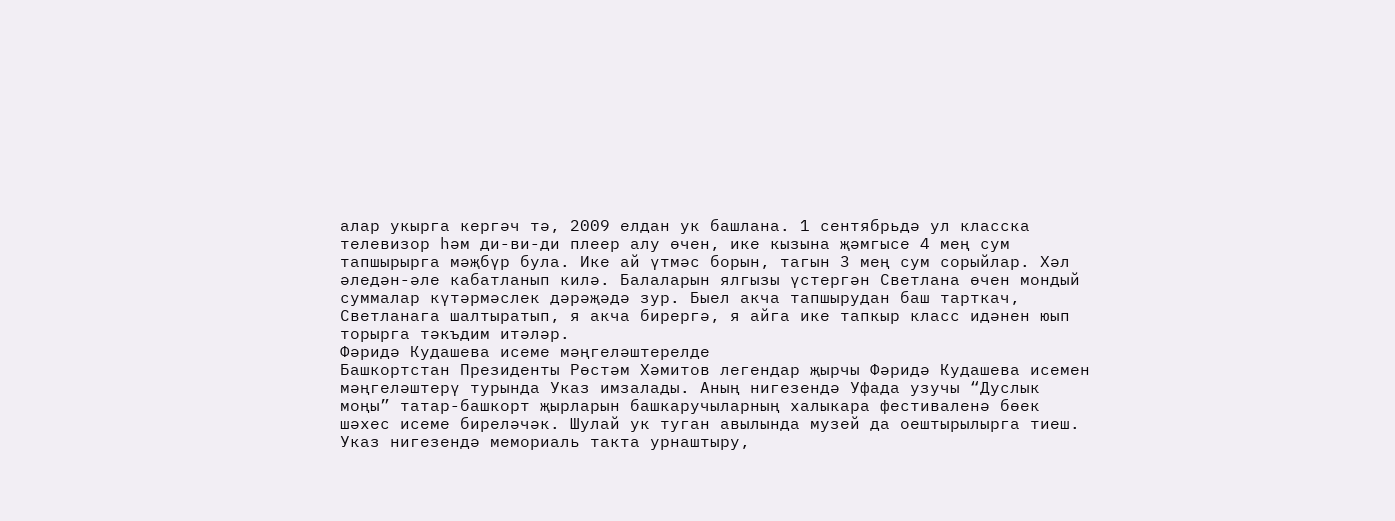алар укырга кергәч тә, 2009 елдан ук башлана. 1 сентябрьдә ул класска телевизор һәм ди-ви-ди плеер алу өчен, ике кызына җәмгысе 4 мең сум тапшырырга мәҗбүр була. Ике ай үтмәс борын, тагын 3 мең сум сорыйлар. Хәл әледән-әле кабатланып килә. Балаларын ялгызы үстергән Светлана өчен мондый суммалар күтәрмәслек дәрәҗәдә зур. Быел акча тапшырудан баш тарткач, Светланага шалтыратып, я акча бирергә, я айга ике тапкыр класс идәнен юып торырга тәкъдим итәләр.
Фәридә Кудашева исеме мәңгеләштерелде
Башкортстан Президенты Рөстәм Хәмитов легендар җырчы Фәридә Кудашева исемен мәңгеләштерү турында Указ имзалады. Аның нигезендә Уфада узучы “Дуслык моңы” татар-башкорт җырларын башкаручыларның халыкара фестиваленә бөек шәхес исеме биреләчәк. Шулай ук туган авылында музей да оештырылырга тиеш. Указ нигезендә мемориаль такта урнаштыру,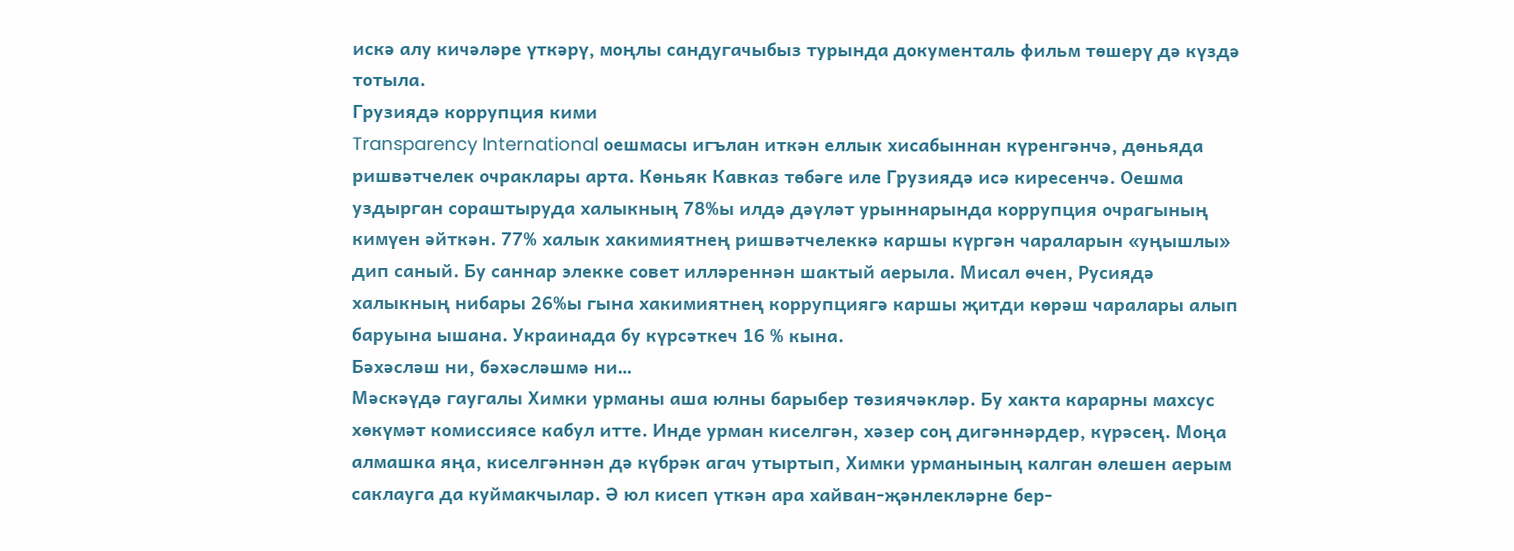искә алу кичәләре үткәрү, моңлы сандугачыбыз турында документаль фильм төшерү дә күздә тотыла.
Грузиядә коррупция кими
Transparency International оешмасы игълан иткән еллык хисабыннан күренгәнчә, дөньяда ришвәтчелек очраклары арта. Көньяк Кавказ төбәге иле Грузиядә исә киресенчә. Оешма уздырган сораштыруда халыкның 78%ы илдә дәүләт урыннарында коррупция очрагының кимүен әйткән. 77% халык хакимиятнең ришвәтчелеккә каршы күргән чараларын «уңышлы» дип саный. Бу саннар элекке совет илләреннән шактый аерыла. Мисал өчен, Русиядә халыкның нибары 26%ы гына хакимиятнең коррупциягә каршы җитди көрәш чаралары алып баруына ышана. Украинада бу күрсәткеч 16 % кына.
Бәхәсләш ни, бәхәсләшмә ни…
Мәскәүдә гаугалы Химки урманы аша юлны барыбер төзиячәкләр. Бу хакта карарны махсус хөкүмәт комиссиясе кабул итте. Инде урман киселгән, хәзер соң дигәннәрдер, күрәсең. Моңа алмашка яңа, киселгәннән дә күбрәк агач утыртып, Химки урманының калган өлешен аерым саклауга да куймакчылар. Ә юл кисеп үткән ара хайван-җәнлекләрне бер-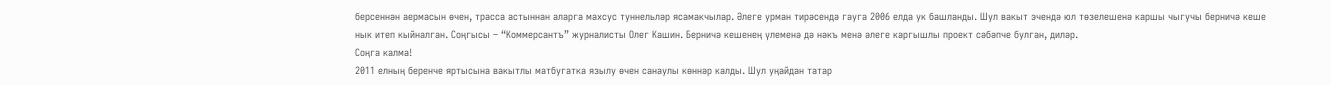берсеннән аермасын өчен, трасса астыннан аларга махсус туннельләр ясамакчылар. Әлеге урман тирәсендә гауга 2006 елда ук башланды. Шул вакыт эчендә юл төзелешенә каршы чыгучы берничә кеше нык итеп кыйналган. Соңгысы – “Коммерсантъ” журналисты Олег Кашин. Берничә кешенең үлеменә дә нәкъ менә әлеге каргышлы проект сәбәпче булган, диләр.
Соңга калма!
2011 елның беренче яртысына вакытлы матбугатка язылу өчен санаулы көннәр калды. Шул уңайдан татар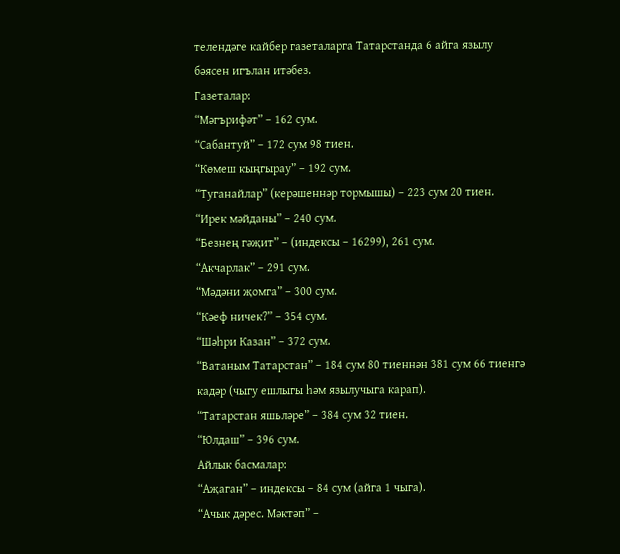телендәге кайбер газеталарга Татарстанда 6 айга язылу бәясен игълан итәбез.
Газеталар:
“Мәгърифәт” – 162 сум.
“Сабантуй” – 172 сум 98 тиен.
“Көмеш кыңгырау” – 192 сум.
“Туганайлар” (керәшеннәр тормышы) – 223 сум 20 тиен.
“Ирек мәйданы” – 240 сум.
“Безнең гәҗит” – (индексы – 16299), 261 сум.
“Акчарлак” – 291 сум.
“Мәдәни җомга” – 300 сум.
“Кәеф ничек?” – 354 сум.
“Шәһри Казан” – 372 сум.
“Ватаным Татарстан” – 184 сум 80 тиеннән 381 сум 66 тиенгә кадәр (чыгу ешлыгы һәм язылучыга карап).
“Татарстан яшьләре” – 384 сум 32 тиен.
“Юлдаш” – 396 сум.
Айлык басмалар:
“Аҗаган” – индексы – 84 сум (айга 1 чыга).
“Ачык дәрес. Мәктәп” –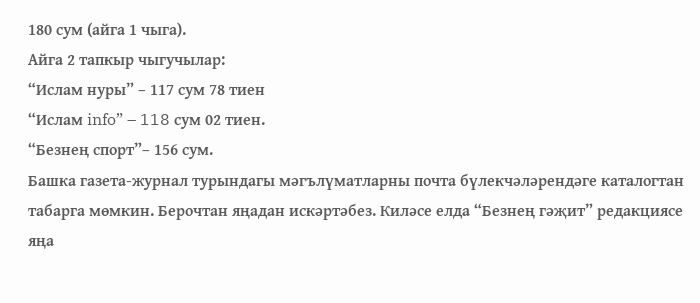180 сум (айга 1 чыга).
Айга 2 тапкыр чыгучылар:
“Ислам нуры” – 117 сум 78 тиен
“Ислам info” – 118 сум 02 тиен.
“Безнең спорт”– 156 сум.
Башка газета-журнал турындагы мәгълүматларны почта бүлекчәләрендәге каталогтан табарга мөмкин. Берочтан яңадан искәртәбез. Киләсе елда “Безнең гәҗит” редакциясе яңа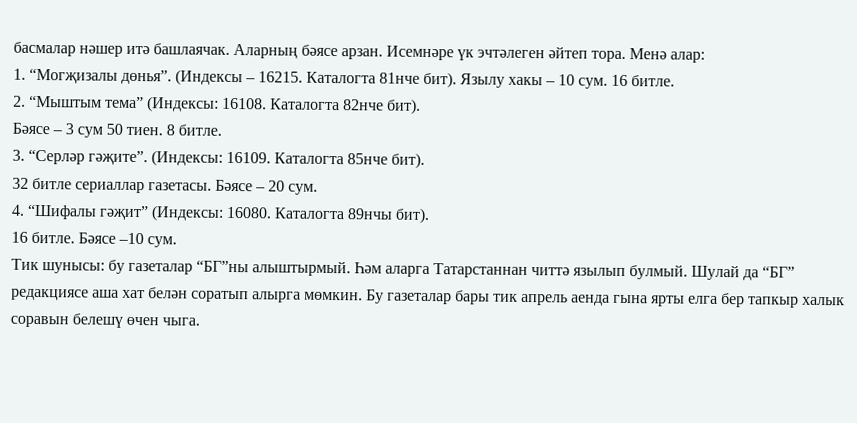басмалар нәшер итә башлаячак. Аларның бәясе арзан. Исемнәре үк эчтәлеген әйтеп тора. Менә алар:
1. “Могҗизалы дөнья”. (Индексы – 16215. Каталогта 81нче бит). Язылу хакы – 10 сум. 16 битле.
2. “Мыштым тема” (Индексы: 16108. Каталогта 82нче бит).
Бәясе – 3 сум 50 тиен. 8 битле.
3. “Серләр гәҗите”. (Индексы: 16109. Каталогта 85нче бит).
32 битле сериаллар газетасы. Бәясе – 20 сум.
4. “Шифалы гәҗит” (Индексы: 16080. Каталогта 89нчы бит).
16 битле. Бәясе –10 сум.
Тик шунысы: бу газеталар “БГ”ны алыштырмый. Һәм аларга Татарстаннан читтә язылып булмый. Шулай да “БГ” редакциясе аша хат белән соратып алырга мөмкин. Бу газеталар бары тик апрель аенда гына ярты елга бер тапкыр халык соравын белешү өчен чыга.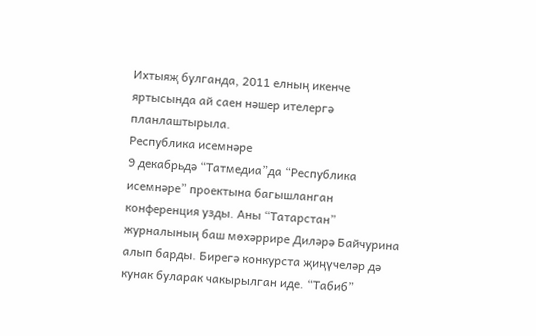Ихтыяҗ булганда, 2011 елның икенче яртысында ай саен нәшер ителергә планлаштырыла.
Республика исемнәре
9 декабрьдә “Татмедиа”да “Республика исемнәре” проектына багышланган конференция узды. Аны “Татарстан” журналының баш мөхәррире Диләрә Байчурина алып барды. Бирегә конкурста җиңүчеләр дә кунак буларак чакырылган иде. “Табиб”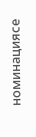номинациясе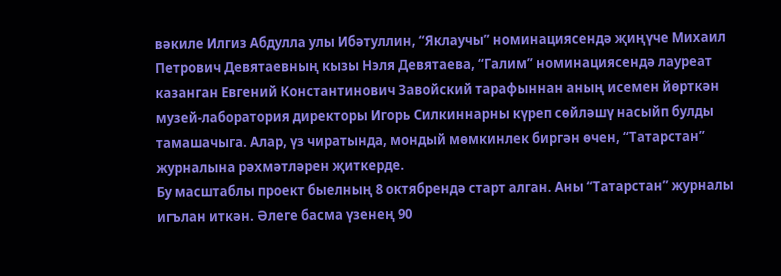вәкиле Илгиз Абдулла улы Ибәтуллин, “Яклаучы” номинациясендә җиңүче Михаил Петрович Девятаевның кызы Нэля Девятаева, “Галим” номинациясендә лауреат казанган Евгений Константинович Завойский тарафыннан аның исемен йөрткән музей-лаборатория директоры Игорь Силкиннарны күреп сөйләшү насыйп булды тамашачыга. Алар, үз чиратында, мондый мөмкинлек биргән өчен, “Татарстан” журналына рәхмәтләрен җиткерде.
Бу масштаблы проект быелның 8 октябрендә старт алган. Аны “Татарстан” журналы игълан иткән. Әлеге басма үзенең 90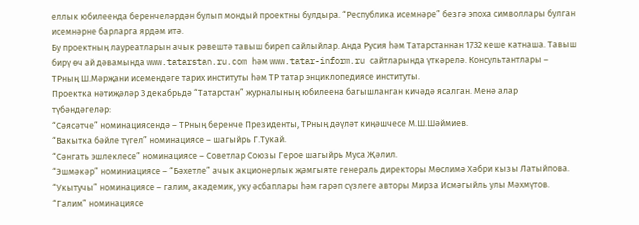еллык юбилеенда беренчеләрдән булып мондый проектны булдыра. “Республика исемнәре” безгә эпоха символлары булган исемнәрне барларга ярдәм итә.
Бу проектның лауреатларын ачык рәвештә тавыш биреп сайлыйлар. Анда Русия һәм Татарстаннан 1732 кеше катнаша. Тавыш бирү өч ай дәвамында www.tatarstan.ru.com һәм www.tatar-inform.ru сайтларында үткәрелә. Консультантлары – ТРның Ш.Мәрҗани исемендәге тарих институты һәм ТР татар энциклопедиясе институты.
Проектка нәтиҗәләр 3 декабрьдә “Татарстан” журналының юбилеена багышланган кичәдә ясалган. Менә алар түбәндәгеләр:
“Сәясәтче” номинациясендә – ТРның беренче Президенты, ТРның дәүләт киңәшчесе М.Ш.Шәймиев.
“Вакытка бәйле түгел” номинациясе – шагыйрь Г.Тукай.
“Сәнгать эшлеклесе” номинациясе – Советлар Союзы Герое шагыйрь Муса Җәлил.
“Эшмәкәр” номиниациясе – “Бәхетле” ачык акционерлык җәмгыяте генераль директоры Мөслимә Хәбри кызы Латыйпова.
“Укытучы” номинациясе – галим, академик, уку әсбаплары һәм гарәп сүзлеге авторы Мирза Исмәгыйль улы Мәхмүтов.
“Галим” номинациясе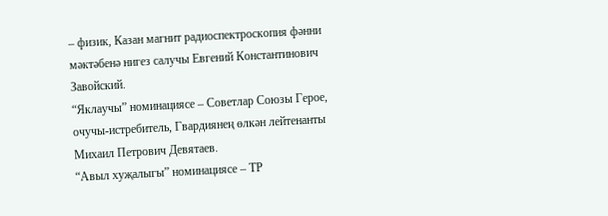– физик, Казан магнит радиоспектроскопия фәнни мәктәбенә нигез салучы Евгений Константинович Завойский.
“Яклаучы” номинациясе – Советлар Союзы Герое, очучы-истребитель, Гвардиянең өлкән лейтенанты Михаил Петрович Девятаев.
“Авыл хуҗалыгы” номинациясе – ТР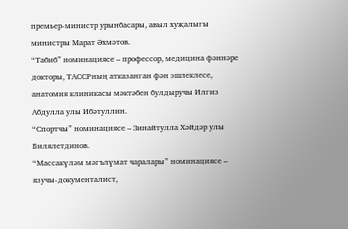премьер-министр урынбасары, авыл хуҗалыгы министры Марат Әхмәтов.
“Табиб” номинациясе – профессор, медицина фәннәре докторы, ТАССРның атказанган фән эшлеклесе, анатомия клиникасы мәктәбен булдыручы Илгиз Абдулла улы Ибәтуллин.
“Спортчы” номинациясе – Зинайтулла Хәйдәр улы Билялетдинов.
“Массакүләм мәгълүмат чаралары” номинациясе – язучы-документалист,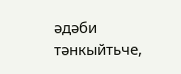әдәби тәнкыйтьче,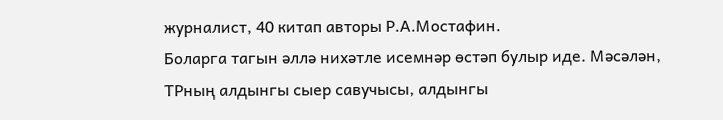журналист, 40 китап авторы Р.А.Мостафин.
Боларга тагын әллә нихәтле исемнәр өстәп булыр иде. Мәсәлән, ТРның алдынгы сыер савучысы, алдынгы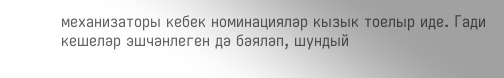механизаторы кебек номинацияләр кызык тоелыр иде. Гади кешеләр эшчәнлеген дә бәяләп, шундый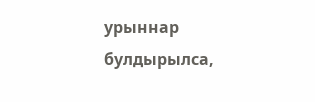урыннар булдырылса,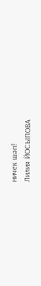ничек шәп!
Лилия ЙОСЫПОВА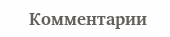Комментарии